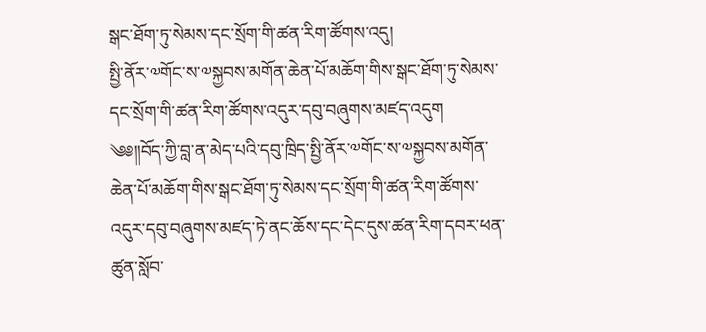སྒང་ཐོག་ཏུ་སེམས་དང་སྲོག་གི་ཚན་རིག་ཚོགས་འདུ།
སྤྱི་ནོར་༧གོང་ས་༧སྐྱབས་མགོན་ཆེན་པོ་མཆོག་གིས་སྒང་ཐོག་ཏུ་སེམས་དང་སྲོག་གི་ཚན་རིག་ཚོགས་འདུར་དབུ་བཞུགས་མཛད་འདུག
༄༅༎བོད་ཀྱི་བླ་ན་མེད་པའི་དབུ་ཁྲིད་སྤྱི་ནོར་༧གོང་ས་༧སྐྱབས་མགོན་ཆེན་པོ་མཆོག་གིས་སྒང་ཐོག་ཏུ་སེམས་དང་སྲོག་གི་ཚན་རིག་ཚོགས་འདུར་དབུ་བཞུགས་མཛད་ཏེ་ནང་ཆོས་དང་དེང་དུས་ཚན་རིག་དབར་ཕན་ཚུན་སློབ་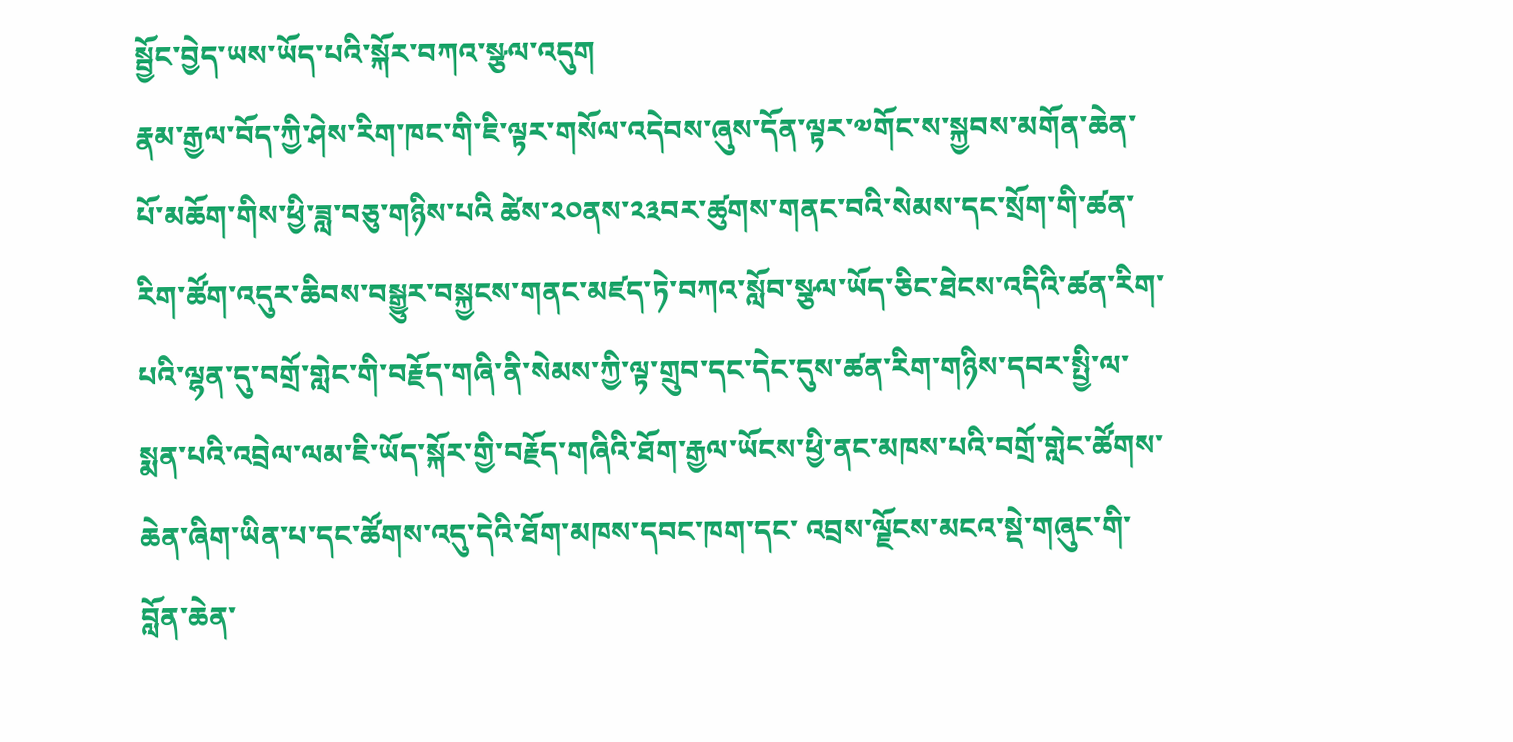སྦྱོང་བྱེད་ཡས་ཡོད་པའི་སྐོར་བཀའ་སྩལ་འདུག
རྣམ་རྒྱལ་བོད་ཀྱི་ཤེས་རིག་ཁང་གི་ཇི་ལྟར་གསོལ་འདེབས་ཞུས་དོན་ལྟར་༧གོང་ས་སྐྱབས་མགོན་ཆེན་པོ་མཆོག་གིས་ཕྱི་ཟླ་བཅུ་གཉིས་པའི ཚེས་༢༠ནས་༢༣བར་ཚུགས་གནང་བའི་སེམས་དང་སྲོག་གི་ཚན་རིག་ཚོག་འདུར་ཆིབས་བསྒྱུར་བསྐྱངས་གནང་མཛད་ཏེ་བཀའ་སློབ་སྩལ་ཡོད་ཅིང་ཐེངས་འདིའི་ཚན་རིག་པའི་ལྷན་དུ་བགྲོ་གླེང་གི་བརྗོད་གཞི་ནི་སེམས་ཀྱི་ལྟ་གྲུབ་དང་དེང་དུས་ཚན་རིག་གཉིས་དབར་སྤྱི་ལ་སྨན་པའི་འབྲེལ་ལམ་ཇི་ཡོད་སྐོར་གྱི་བརྗོད་གཞིའི་ཐོག་རྒྱལ་ཡོངས་ཕྱི་ནང་མཁས་པའི་བགྲོ་གླེང་ཚོགས་ཆེན་ཞིག་ཡིན་པ་དང་ཚོགས་འདུ་དེའི་ཐོག་མཁས་དབང་ཁག་དང་ འབྲས་ལྗོངས་མངའ་སྡེ་གཞུང་གི་བློན་ཆེན་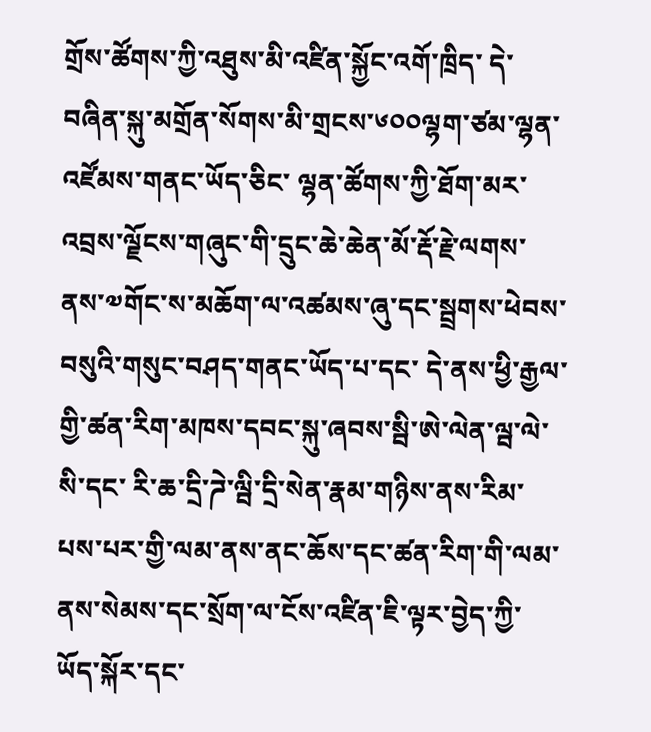གྲོས་ཚོགས་ཀྱི་འཐུས་མི་འཛིན་སྐྱོང་འགོ་ཁྲིད་ དེ་བཞིན་སྐུ་མགྲོན་སོགས་མི་གྲངས་༦༠༠ལྷག་ཙམ་ལྷན་འཛོམས་གནང་ཡོད་ཅིང་ ལྷན་ཚོགས་ཀྱི་ཐོག་མར་འབྲས་ལྗོངས་གཞུང་གི་དྲུང་ཆེ་ཆེན་མོ་རྡོ་རྗེ་ལགས་ནས་༧གོང་ས་མཆོག་ལ་འཚམས་ཞུ་དང་སྦྲགས་ཕེབས་བསུའི་གསུང་བཤད་གནང་ཡོད་པ་དང་ དེ་ནས་ཕྱི་རྒྱལ་གྱི་ཚན་རིག་མཁས་དབང་སྐུ་ཞབས་སྦི་ཨེ་ལེན་ལྦ་ལེ་སི་དང་ རི་ཆ་དྲི་ཌེ་ལྦི་དྲི་སེན་རྣམ་གཉིས་ནས་རིམ་པས་པར་གྱི་ལམ་ནས་ནང་ཆོས་དང་ཚན་རིག་གི་ལམ་ནས་སེམས་དང་སྲོག་ལ་ངོས་འཛིན་ཇི་ལྟར་བྱེད་ཀྱི་ཡོད་སྐོར་དང་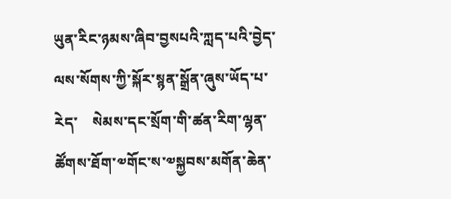ཡུན་རིང་ཉམས་ཞིབ་བྱསཔའི་ཀླད་པའི་བྱེད་ལས་སོགས་ཀྱི་སྐོར་སྙན་སྒྲོན་ཞུས་ཡོད་པ་རེད་    སེམས་དང་སྲོག་གི་ཚན་རིག་ལྷན་ཚོགས་ཐོག་༧གོང་ས་༧སྐྱབས་མགོན་ཆེན་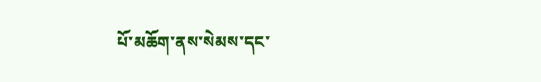པོ་མཆོག་ནས་སེམས་དང་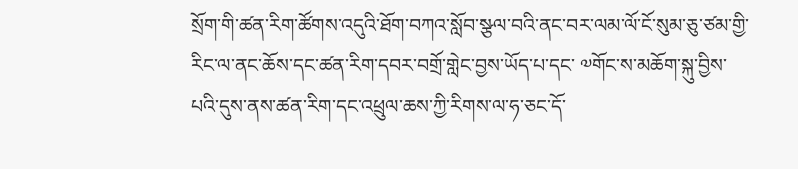སྲོག་གི་ཚན་རིག་ཚོགས་འདུའི་ཐོག་བཀའ་སློབ་སྩལ་བའི་ནང་བར་ལམ་ལོ་ངོ་སུམ་ཅུ་ཙམ་གྱི་རིང་ལ་ནང་ཆོས་དང་ཚན་རིག་དབར་བགྲོ་གླེང་བྱས་ཡོད་པ་དང་ ༧གོང་ས་མཆོག་སྐུ་བྱིས་པའི་དུས་ནས་ཚན་རིག་དང་འཕྲུལ་ཆས་ཀྱི་རིགས་ལ་ཧ་ཅང་དོ་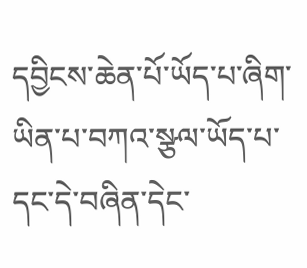དབྱིངས་ཆེན་པོ་ཡོད་པ་ཞིག་ཡིན་པ་བཀའ་སྩལ་ཡོད་པ་དང་དེ་བཞིན་དེང་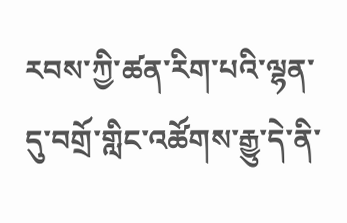རབས་ཀྱི་ཚན་རིག་པའི་ལྷན་དུ་བགྲོ་གླིང་འཚོགས་རྒྱུ་དེ་ནི་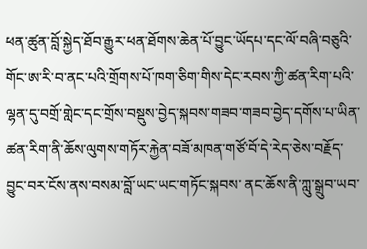ཕན་ཚུན་བློ་སྐྱེད་ཐོབ་རྒྱུར་ཕན་ཐོགས་ཆེན་པོ་བྱུང་ཡོདཔ་དང་ལོ་བཞི་བཅུའི་གོང་ཨ་རི་བ་ནང་པའི་གྲོགས་པོ་ཁག་ཅིག་གིས་དེང་རབས་ཀྱི་ཚན་རིག་པའི་ལྷན་དུ་བགྲོ་གླེང་དང་གྲོས་བསྡུས་བྱེད་སྐབས་གཟབ་གཟབ་བྱེད་དགོས་པ་ཡིན་ ཚན་རིག་ནི་ཆོས་ལུགས་གཏོར་རྐྱེན་བཟོ་མཁན་གཙོ་བོ་དེ་རེད་ཅེས་བརྗོད་བྱུང་བར་ངོས་ནས་བསམ་བློ་ཡང་ཡང་གཏོང་སྐབས་ ནང་ཆོས་ནི་ཀླུ་སྒྲུབ་ཡབ་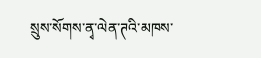སྲུས་སོགས་ནྭ་ལེན་ཊའི་མཁས་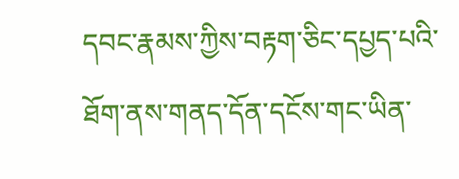དབང་རྣམས་ཀྱིས་བརྟག་ཅིང་དཔྱད་པའི་ཐོག་ནས་གནད་དོན་དངོས་གང་ཡིན་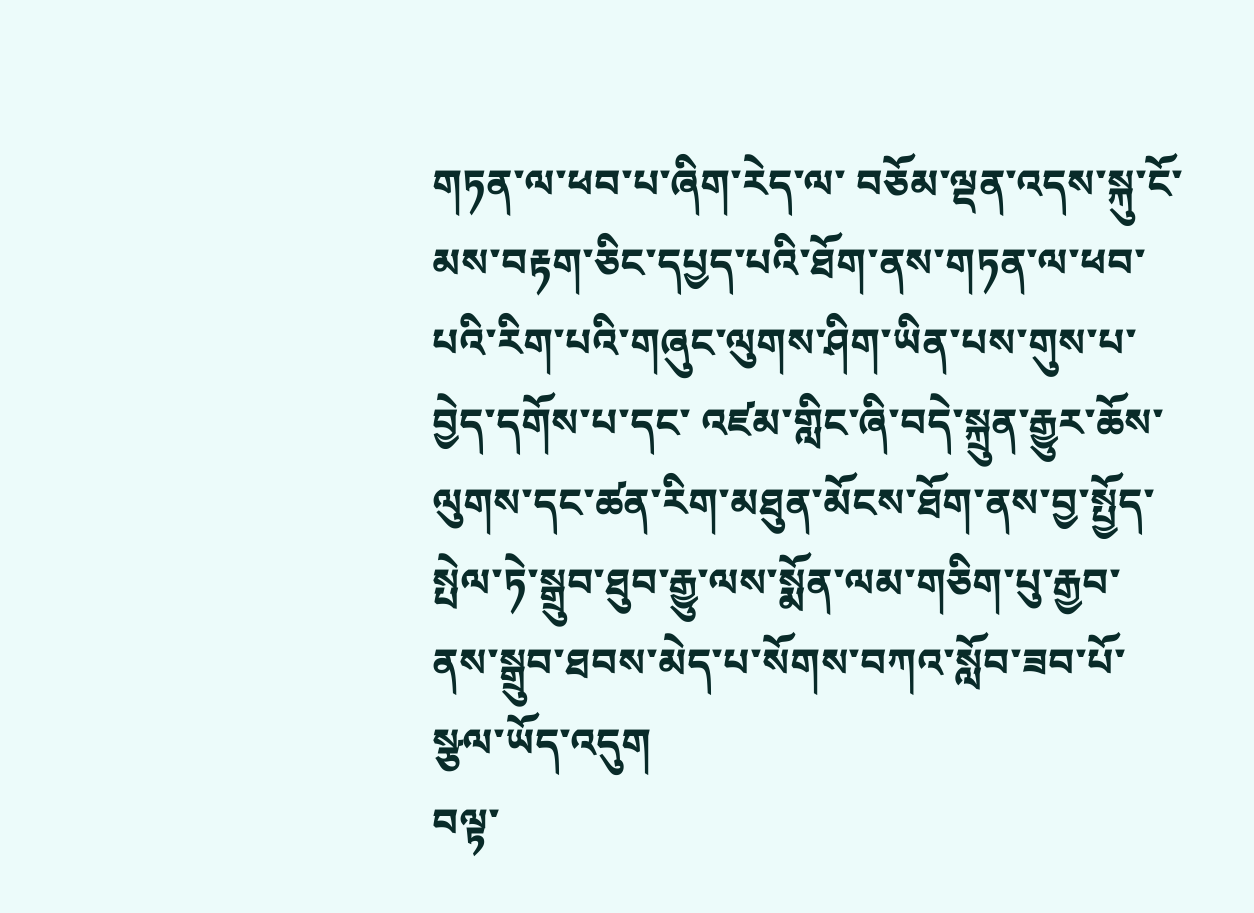གཏན་ལ་ཕབ་པ་ཞིག་རེད་ལ་ བཅོམ་ལྡན་འདས་སྐུ་ངོ་མས་བརྟག་ཅིང་དཔྱད་པའི་ཐོག་ནས་གཏན་ལ་ཕབ་པའི་རིག་པའི་གཞུང་ལུགས་ཤིག་ཡིན་པས་གུས་པ་བྱེད་དགོས་པ་དང་ འཛམ་གླིང་ཞི་བདེ་སྐྲུན་རྒྱུར་ཆོས་ལུགས་དང་ཚན་རིག་མཐུན་མོངས་ཐོག་ནས་བྱ་སྤྱོད་སྤེལ་ཏེ་སྒྲུབ་ཐུབ་རྒྱུ་ལས་སྨོན་ལམ་གཅིག་པུ་རྒྱབ་ནས་སྒྲུབ་ཐབས་མེད་པ་སོགས་བཀའ་སློབ་ཟབ་པོ་སྩལ་ཡོད་འདུག
བལྟ་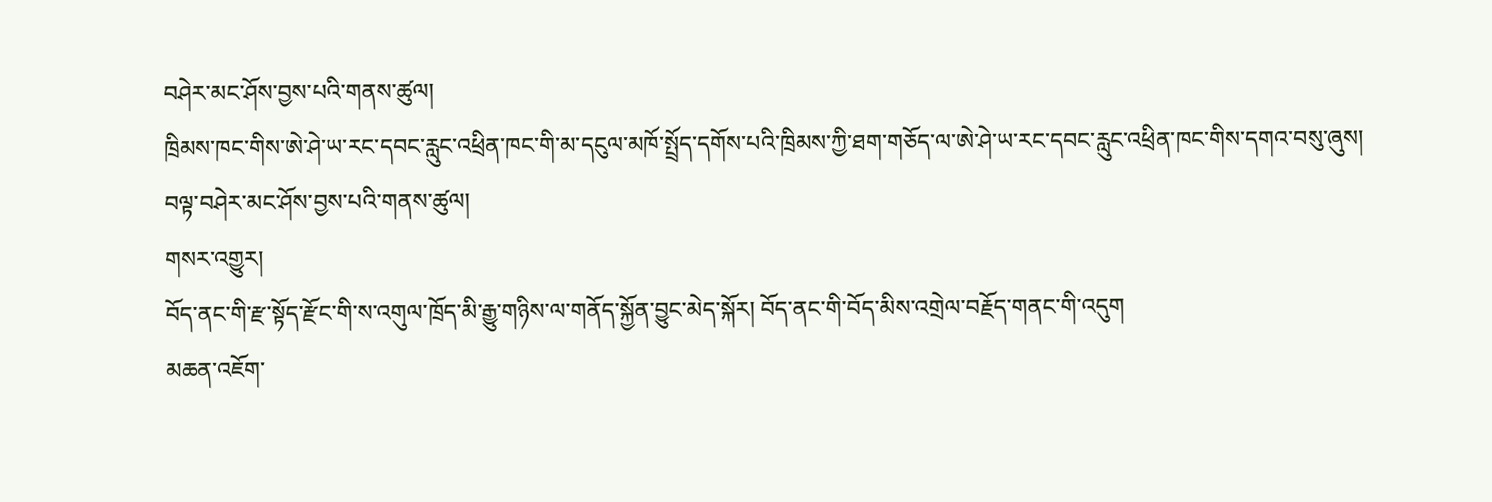བཤེར་མང་ཤོས་བྱས་པའི་གནས་ཚུལ།
ཁྲིམས་ཁང་གིས་ཨེ་ཤེ་ཡ་རང་དབང་རླུང་འཕྲིན་ཁང་གི་མ་དངུལ་མཁོ་སྤྲོད་དགོས་པའི་ཁྲིམས་ཀྱི་ཐག་གཅོད་ལ་ཨེ་ཤེ་ཡ་རང་དབང་རླུང་འཕྲིན་ཁང་གིས་དགའ་བསུ་ཞུས།
བལྟ་བཤེར་མང་ཤོས་བྱས་པའི་གནས་ཚུལ།
གསར་འགྱུར།
བོད་ནང་གི་རྫ་སྟོད་རྫོང་གི་ས་འགུལ་ཁྲོད་མི་རྒྱུ་གཉིས་ལ་གནོད་སྐྱོན་བྱུང་མེད་སྐོར། བོད་ནང་གི་བོད་མིས་འགྲེལ་བརྗོད་གནང་གི་འདུག
མཆན་འཇོག་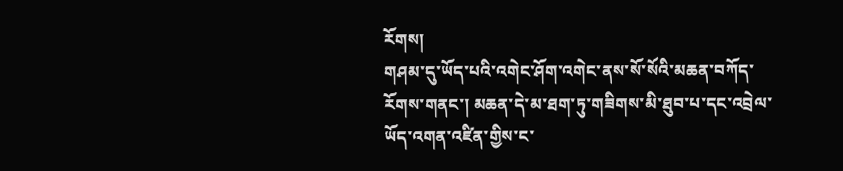རོགས།
གཤམ་དུ་ཡོད་པའི་འགེང་ཤོག་འགེང་ནས་སོ་སོའི་མཆན་བཀོད་རོགས་གནང་། མཆན་དེ་མ་ཐག་ཏུ་གཟིགས་མི་ཐུབ་པ་དང་འབྲེལ་ཡོད་འགན་འཛིན་གྱིས་ང་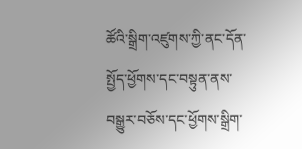ཚོའི་སྒྲིག་འཛུགས་ཀྱི་ནང་དོན་སྤྱོད་ཕྱོགས་དང་བསྟུན་ནས་བསྒྱུར་བཅོས་དང་ཕྱོགས་སྒྲིག་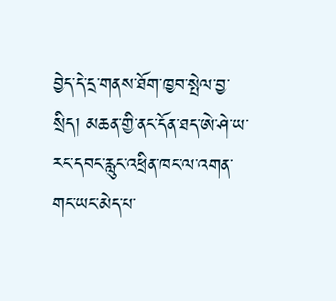བྱེད་དེ་དྲ་གནས་ཐོག་ཁྱབ་སྤེལ་བྱ་སྲིད། མཆན་གྱི་ནང་དོན་ཐད་ཨེ་ཤེ་ཡ་རང་དབང་རླུང་འཕྲིན་ཁང་ལ་འགན་གང་ཡང་མེད་པ་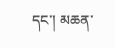དང་། མཆན་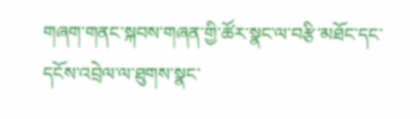གཞག་གནང་སྐབས་གཞན་གྱི་ཚོར་སྣང་ལ་བརྩི་མཐོང་དང་དངོས་འབྲེལ་ལ་ཐུགས་སྣང་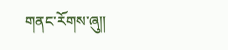གནང་རོགས་ཞུ༎